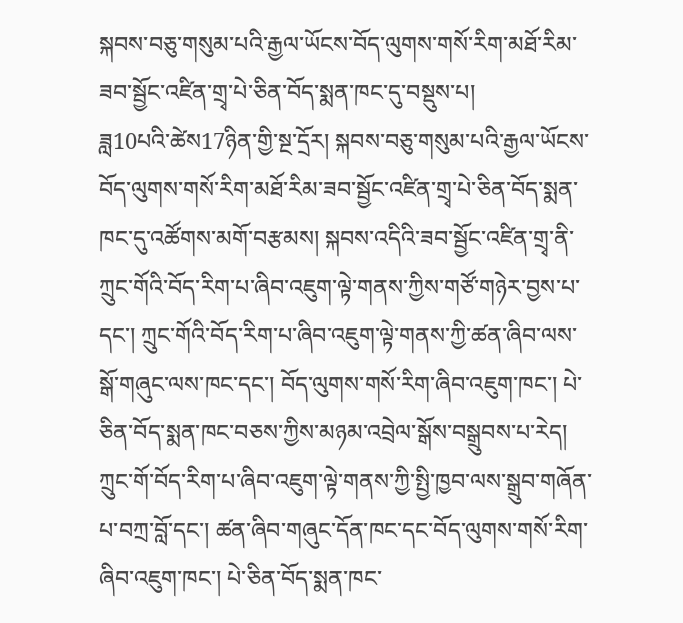སྐབས་བཅུ་གསུམ་པའི་རྒྱལ་ཡོངས་བོད་ལུགས་གསོ་རིག་མཐོ་རིམ་ཟབ་སྦྱོང་འཛིན་གྲྭ་པེ་ཅིན་བོད་སྨན་ཁང་དུ་བསྡུས་པ།
ཟླ10པའི་ཚེས17ཉིན་གྱི་སྔ་དྲོར། སྐབས་བཅུ་གསུམ་པའི་རྒྱལ་ཡོངས་བོད་ལུགས་གསོ་རིག་མཐོ་རིམ་ཟབ་སྦྱོང་འཛིན་གྲྭ་པེ་ཅིན་བོད་སྨན་ཁང་དུ་འཚོགས་མགོ་བརྩམས། སྐབས་འདིའི་ཟབ་སྦྱོང་འཛིན་གྲྭ་ནི་ཀྲུང་གོའི་བོད་རིག་པ་ཞིབ་འཇུག་ལྟེ་གནས་ཀྱིས་གཙོ་གཉེར་བྱས་པ་དང་། ཀྲུང་གོའི་བོད་རིག་པ་ཞིབ་འཇུག་ལྟེ་གནས་ཀྱི་ཚན་ཞིབ་ལས་སྒོ་གཞུང་ལས་ཁང་དང་། བོད་ལུགས་གསོ་རིག་ཞིབ་འཇུག་ཁང་། པེ་ཅིན་བོད་སྨན་ཁང་བཅས་ཀྱིས་མཉམ་འབྲེལ་སྒོས་བསྒྲུབས་པ་རེད།
ཀྲུང་གོ་བོད་རིག་པ་ཞིབ་འཇུག་ལྟེ་གནས་ཀྱི་སྤྱི་ཁྱབ་ལས་སྒྲུབ་གཞོན་པ་བཀྲ་བློ་དང་། ཚན་ཞིབ་གཞུང་དོན་ཁང་དང་བོད་ལུགས་གསོ་རིག་ཞིབ་འཇུག་ཁང་། པེ་ཅིན་བོད་སྨན་ཁང་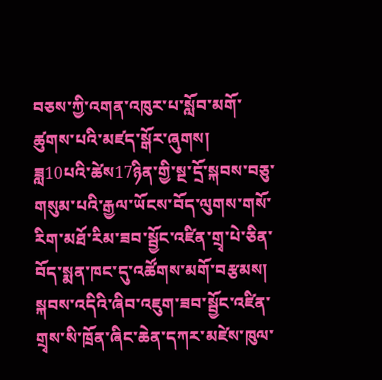བཅས་ཀྱི་འགན་འཁུར་པ་སློབ་མགོ་ཚུགས་པའི་མཛད་སྒོར་ཞུགས།
ཟླ10པའི་ཚེས17ཉིན་གྱི་སྔ་དྲོ་སྐབས་བཅུ་གསུམ་པའི་རྒྱལ་ཡོངས་བོད་ལུགས་གསོ་རིག་མཐོ་རིམ་ཟབ་སྦྱོང་འཛིན་གྲྭ་པེ་ཅིན་བོད་སྨན་ཁང་དུ་འཚོགས་མགོ་བརྩམས།
སྐབས་འདིའི་ཞིབ་འཇུག་ཟབ་སྦྱོང་འཛིན་གྲྭས་སི་ཁྲོན་ཞིང་ཆེན་དཀར་མཛེས་ཁུལ་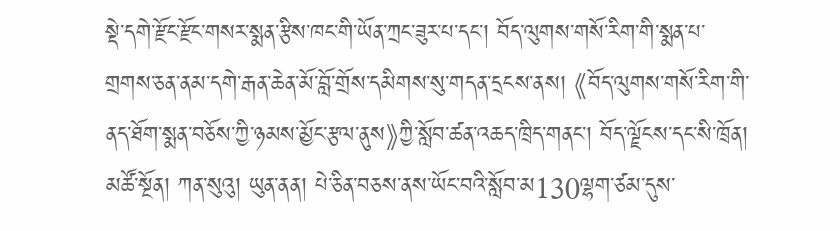སྡེ་དགེ་རྫོང་རྫོང་གསར་སྨན་རྩིས་ཁང་གི་ཡོན་ཀྲང་ཟུར་པ་དང་། བོད་ལུགས་གསོ་རིག་གི་སྨན་པ་གྲགས་ཅན་ནམ་དགེ་རྒན་ཆེན་མོ་བློ་གྲོས་དམིགས་སུ་གདན་དྲངས་ནས། 《བོད་ལུགས་གསོ་རིག་གི་ནད་ཐོག་སྨན་བཅོས་ཀྱི་ཉམས་མྱོང་རྩལ་ནུས》ཀྱི་སློབ་ཚན་འཆད་ཁྲིད་གནང་། བོད་ལྗོངས་དང་སི་ཁྲོན། མཚོ་སྔོན། ཀན་སུའུ། ཡུན་ནན། པེ་ཅིན་བཅས་ནས་ཡོང་བའི་སློབ་མ130ལྷག་ཙམ་དུས་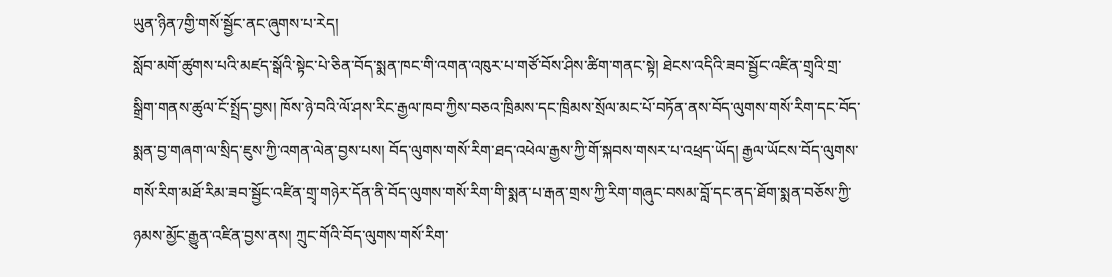ཡུན་ཉིན7གྱི་གསོ་སྦྱོང་ནང་ཞུགས་པ་རེད།
སློབ་མགོ་ཚུགས་པའི་མཛད་སྒོའི་སྟེང་པེ་ཅིན་བོད་སྨན་ཁང་གི་འགན་འཁུར་པ་གཙོ་བོས་ཤིས་ཚིག་གནང་སྟེ། ཐེངས་འདིའི་ཟབ་སྦྱོང་འཛིན་གྲྭའི་གྲ་སྒྲིག་གནས་ཚུལ་ངོ་སྤྲོད་བྱས། ཁོས་ཉེ་བའི་ལོ་ཤས་རིང་རྒྱལ་ཁབ་ཀྱིས་བཅའ་ཁྲིམས་དང་ཁྲིམས་སྲོལ་མང་པོ་བཏོན་ནས་བོད་ལུགས་གསོ་རིག་དང་བོད་སྨན་བྱ་གཞག་ལ་སྲིད་ཇུས་ཀྱི་འགན་ལེན་བྱས་པས། བོད་ལུགས་གསོ་རིག་ཐད་འཕེལ་རྒྱས་ཀྱི་གོ་སྐབས་གསར་པ་འཕྲད་ཡོད། རྒྱལ་ཡོངས་བོད་ལུགས་གསོ་རིག་མཐོ་རིམ་ཟབ་སྦྱོང་འཛིན་གྲྭ་གཉེར་དོན་ནི་བོད་ལུགས་གསོ་རིག་གི་སྨན་པ་རྒན་གྲས་ཀྱི་རིག་གཞུང་བསམ་བློ་དང་ནད་ཐོག་སྨན་བཅོས་ཀྱི་ཉམས་མྱོང་རྒྱུན་འཛིན་བྱས་ནས། ཀྲུང་གོའི་བོད་ལུགས་གསོ་རིག་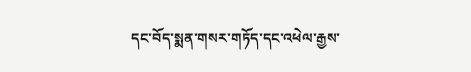དང་བོད་སྨན་གསར་གཏོད་དང་འཕེལ་རྒྱས་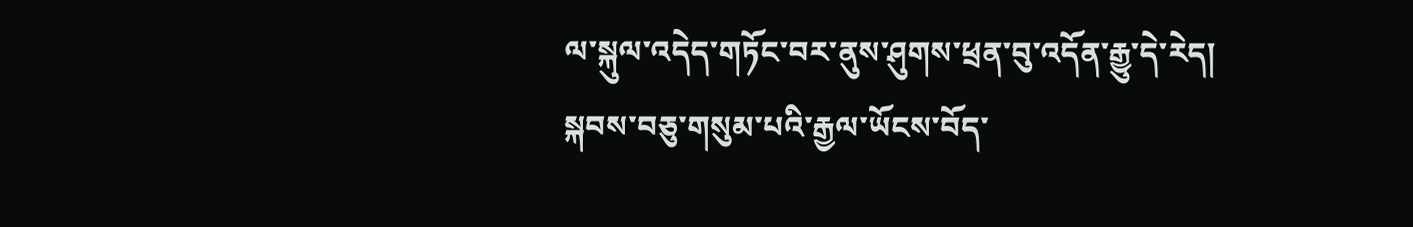ལ་སྐུལ་འདེད་གཏོང་བར་ནུས་ཤུགས་ཕྲན་བུ་འདོན་རྒྱུ་དེ་རེད།
སྐབས་བཅུ་གསུམ་པའི་རྒྱལ་ཡོངས་བོད་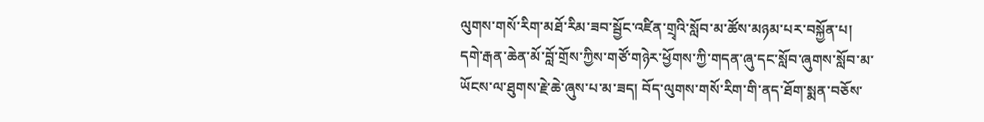ལུགས་གསོ་རིག་མཐོ་རིམ་ཟབ་སྦྱོང་འཛིན་གྲྭའི་སློབ་མ་ཚོས་མཉམ་པར་བསྐྱོན་པ།
དགེ་རྒན་ཆེན་མོ་བློ་གྲོས་ཀྱིས་གཙོ་གཉེར་ཕྱོགས་ཀྱི་གདན་ཞུ་དང་སློབ་ཞུགས་སློབ་མ་ཡོངས་ལ་ཐུགས་རྗེ་ཆེ་ཞུས་པ་མ་ཟད། བོད་ལུགས་གསོ་རིག་གི་ནད་ཐོག་སྨན་བཅོས་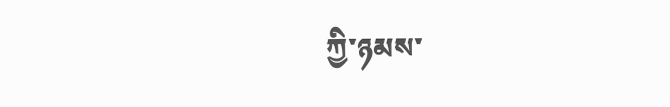ཀྱི་ཉམས་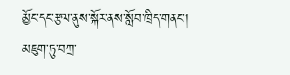མྱོང་དང་རྩལ་ནུས་སྐོར་ནས་སློབ་ཁྲིད་གནང་།
མཇུག་ཏུ་བཀྲ་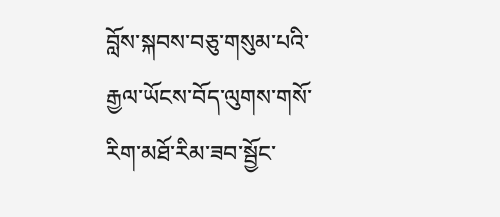བློས་སྐབས་བཅུ་གསུམ་པའི་རྒྱལ་ཡོངས་བོད་ལུགས་གསོ་རིག་མཐོ་རིམ་ཟབ་སྦྱོང་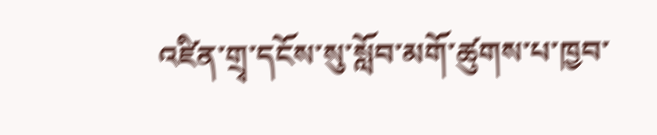འཛིན་གྲྭ་དངོས་སུ་སློབ་མགོ་ཚུགས་པ་ཁྱབ་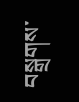བསྒྲགས་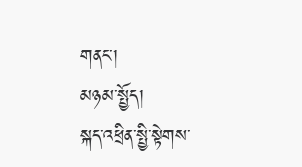གནང་།
མཉམ་སྤྱོད།
སྐད་འཕྲིན་སྤྱི་སྟེགས་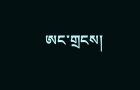ཨང་གྲངས།